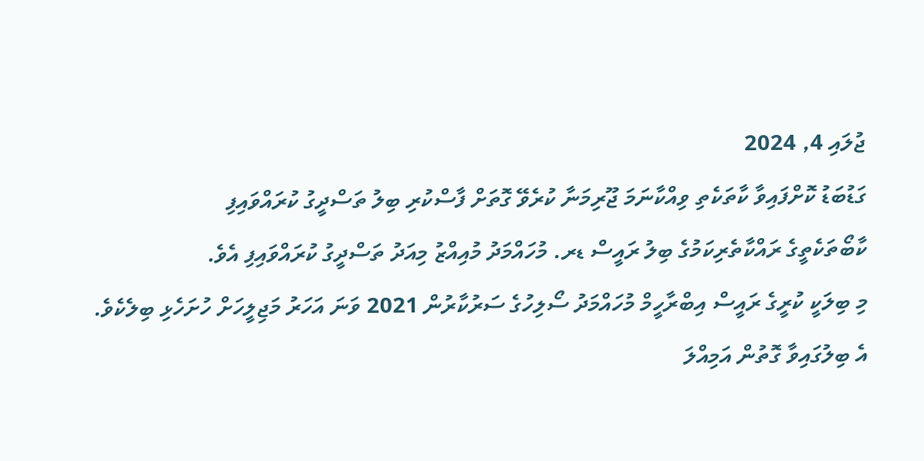ޖުލައި 4, 2024
ގަޑުބަޑު ކޮށްފައިވާ ކާތަކެތި ވިއްކާނަމަ ޖޫރިމަނާ ކުރެވޭ ގޮތަށް ފާސްކުރި ބިލު ތަސްދީގު ކުރައްވައިފި
ކާބޯތަކެތީގެ ރައްކާތެރިކަމުގެ ބިލު ރައީސް ޑރ. މުހައްމަދު މުއިއްޒު މިއަދު ތަސްދީގު ކުރައްވައިފި އެވެ.
މި ބިލަކީ ކުރީގެ ރައީސް އިބްރާހީމް މުހައްމަދު ސޯލިހުގެ ސަރުކާރުން 2021 ވަނަ އަހަރު މަޖިލީހަށް ހުށަހެޅި ބިލެކެވެ.
އެ ބިލުގައިވާ ގޮތުން އަމިއްލަ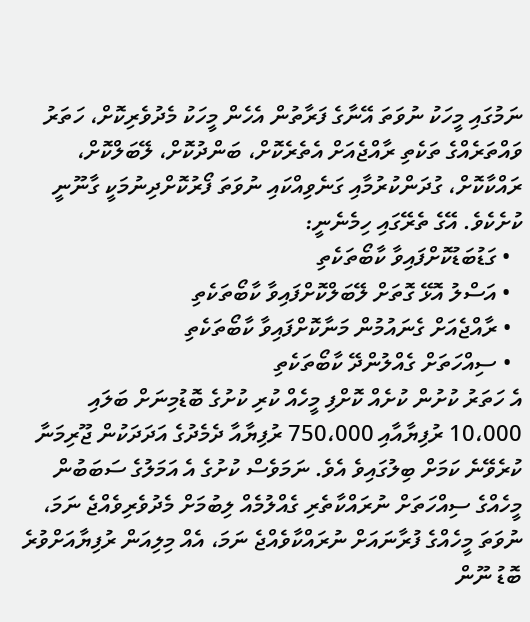ނަމުގައި މީހަކު ނުވަތަ އޭނާގެ ފަރާތުން އެހެން މީހަކު މެދުވެރިކޮށް، ހަތަރު ވައްތަރެއްގެ ތަކެތި ރާއްޖެއަށް އެތެރެކޮށް، ބަންދުކޮށް، ލޭބަލްކޮށް، ރައްކާކޮށް، ގުދަންކުރުމާއި ގަނެވިއްކައި ނުވަތަ ފޯރުކޮށްދިނުމަކީ ގާނޫނީ ކުށެކެވެ. އޭގެ ތެރޭގައި ހިމެނެނީ:
  • ގަޑުބަޑުކޮށްފައިވާ ކާބޯތަކެތި
  • އަސްލު އޮޅޭ ގޮތަށް ލޭބަލްކޮށްފައިވާ ކާބޯތަކެތި
  • ރާއްޖެއަށް ގެނައުމުން މަނާކޮށްފައިވާ ކާބޯތަކެތި
  • ސިއްހަތަށް ގެއްލުންދޭ ކާބޯތަކެތި
އެ ހަތަރު ކުށުން ކުށެއް ކޮށްފި މީހެއް ކުރި ކުށުގެ ބޮޑުމިނަށް ބަލައި 10،000 ރުފިޔާއާއި 750،000 ރުފިޔާއާ ދެމެދުގެ އަދަދަކުން ޖޫރިމަނާ ކުރެވޭނެ ކަމަށް ބިލުގައިވެ އެވެ. ނަމަވެސް ކުށުގެ އެ އަމަލުގެ ސަބަބުން މީހެއްގެ ސިއްހަތަށް ނުރައްކާތެރި ގެއްލުމެއް ލިބުމަށް މެދުވެރިވެއްޖެ ނަމަ، ނުވަތަ މީހެއްގެ ފުރާނައަށް ނުރައްކާވެއްޖެ ނަމަ، އެއް މިލިއަން ރުފިޔާއަށްވުރެ ބޮޑު ނޫން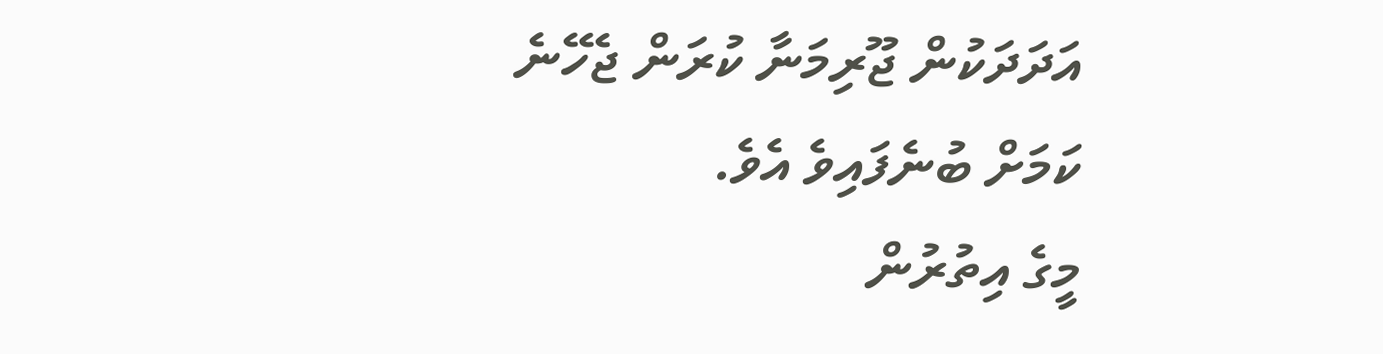އަދަދަކުން ޖޫރިމަނާ ކުރަން ޖެހޭނެ ކަމަށް ބުނެފައިވެ އެވެ.
މީގެ އިތުރުން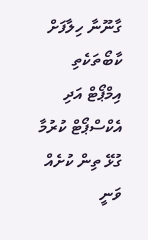ގާނޫނާ ހިލާފަށް ކާބޯތަކެތި އިމްޕޯޓް އަދި އެކްސްޕޯޓް ކުރުމާ ގުޅޭ ތިން ކުށެއް ވަނީ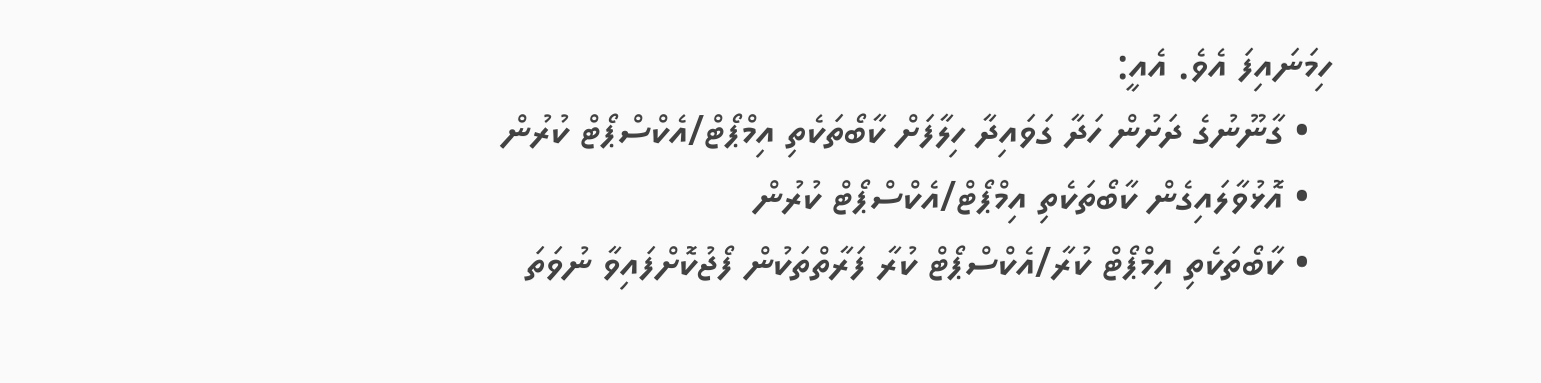ހިމަނައިފަ އެވެ. އެއީ:
  • ގާނޫނުގެ ދަށުން ހަދާ ގަވައިދާ ހިލާފަށް ކާބޯތަކެތި އިމްޕޯޓް/އެކްސްޕޯޓް ކުރުން
  • އޮޅުވާލައިގެން ކާބޯތަކެތި އިމްޕޯޓް/އެކްސްޕޯޓް ކުރުން
  • ކާބޯތަކެތި އިމްޕޯޓް ކުރާ/އެކްސްޕޯޓް ކުރާ ފަރާތްތަކުން ފޯޖުކޮށްފައިވާ ނުވަތަ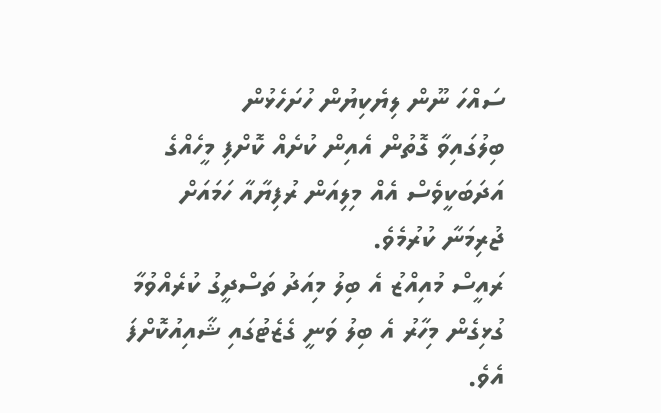ސައްހަ ނޫން ލިޔެކިޔުން ހުށަހެޅުން
ބިލުގައިވާ ގޮތުން އެއިން ކުށެއް ކޮށްފި މީހެއްގެ އަދަބަކީވެސް އެއް މިލިއަން ރުފިޔާއާ ހަމައަށް ޖުރިމަނާ ކުރުމެވެ.
ރައީސް މުއިއްޒު އެ ބިލު މިއަދު ތަސްދީގު ކުރެއްވުމާ ގުޅިގެން މިހާރު އެ ބިލު ވަނީ ގެޒެޓުގައި ޝާއިއުކޮށްފަ އެވެ.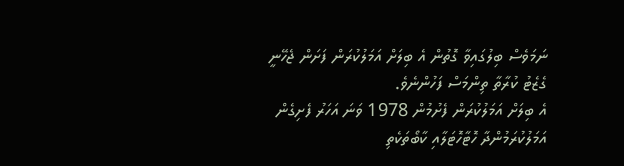ނަމަވެސް ބިލުގައިވާ ގޮތުން އެ ބިލަށް އަމަލުކުރަން ފަށަން ޖެހޭނީ ގެޒެޓު ކުރާތާ ތިންމަސް ފަހުންނެވެ.
އެ ބިލަށް އަމަލުކުރަން ފެށުމުން 1978 ވަނަ އަހަރު ފެށިގެން އަމަލުކުރަމުންދާ ހޮޓާހޮޓަލާއި ކާބޯތަކެތި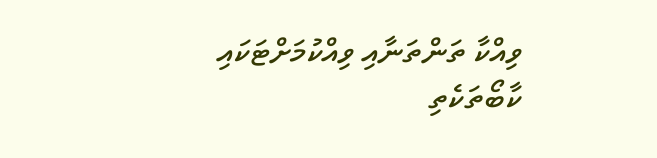ވިއްކާ ތަންތަނާއި ވިއްކުމަށްޓަކައި ކާބޯތަކެތި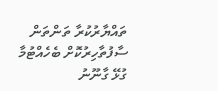ތައްޔާރުކުރާ ތަންތަން ސާފުތާހިރުކޮށް ބެހެއްޓުމާ ގުޅޭ ގާނޫނު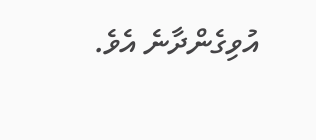އުވިގެންދާނެ އެވެ.